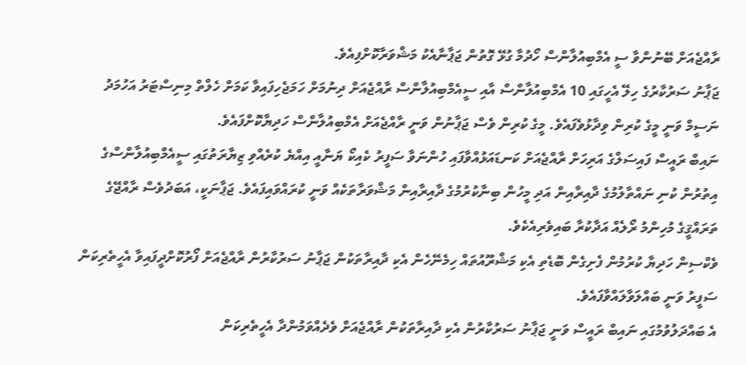ރާއްޖެއަށް ބޭނުންވާ ސީ އެމްބިއުލާންސް ހޯދުމާ ގުޅޭ ގޮތުން ޖަޕާނާއެކު މަޝްވަރާކޮށްފިއެވެ.
ޖަޕާނު ސަރުކާރުގެ ހިލޭ އެހީގައި 10 އެމްބިއުލާންސް އާއި ސީއެމްބިއުލާންސް ރާއްޖެއަށް ދިނުމަށް ހަމަޖެހިފައިވާ ކަމަށް ހެލްތް މިނިސްޓަރު އަހުމަދު ނަސީމް ވަނީ މީގެ ކުރިން ވިދާޅުވެފައެވެ. މީގެ ކުރިން ވެސް ޖަޕާނުން ވަނީ ރާއްޖެއަށް އެމްބިއުލާންސް ހަދިޔާކޮށްފައެވެ.
ނައިބް ރައީސް ފައިސަލްގެ އަރިހަށް ރާއްޖެއަށް ކަނޑައަޅުއްވާފައި ހުންނަވާ ސަފީރު ކެއިކޯ ޔަނާއީ އިއްޔެ ކުރެއްވި ޒިޔާރަތުގައި ސީއެމްބިއުލާންސްގެ އިތުރުން ކުނި ނައްތާލުމުގެ ދާއިރާއިން އަދި މީހުން ބިނާކުރުމުގެ ދާއިރާއިން މަޝްވަރާތަކެއް ވަނީ ކުރައްވައިފައެވެ. ޖަޕާނަކީ، އަބަދުވެސް ރާއްޖޭގެ ތަރައްޤީގެ މުހިންމު ރޯލެއް އަދާކުރާ ބައިވެރިއެކެވެ.
ވެކްސިން ހަދިޔާ ކުރުމުން ފެށިގެން ބޮޑެތި އެކި މަޝްރޫއުތައް ހިމެނޭހެން އެކި ދާއިރާތަކުން ޖަޕާނު ސަރުކާރުން ރާއްޖެއަށް ފޯރުކޮށްދީފައިވާ އެހީތެރިކަން ސަފީރު ވަނީ ބައްލަވާލައްވާފައެވެ.
އެ ބައްދަލުވުމުގައި ނައިބް ރައީސް ވަނީ ޖަޕާނު ސަރުކާރުން އެކި ދާއިރާތަކުން ރާއްޖެއަށް ވެދެއްވަމުންދާ އެހީތެރިކަން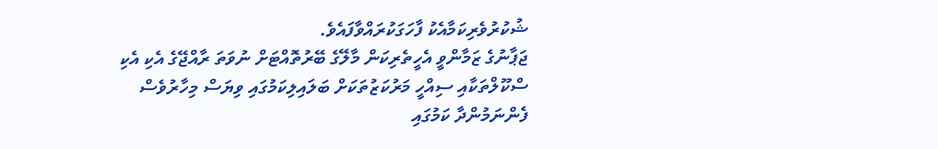ޝުކުރުވެރިކަމާއެކު ފާހަގަކުރައްވާފައެވެ.
ޖަޕާނުގެ ޒަމާންވީ އެހީތެރިކަން މާލޭގެ ބޭރުތޮއްޓަށް ނުވަތަ ރާއްޖޭގެ އެކި އެކި ސްކޫލްތަކާއި ސިއްހީ މަރުކަޒުތަކަށް ބަލައިލިކަމުގައި ވިޔަސް މިހާރުވެސް ފެންނަމުންދާ ކަމުގައި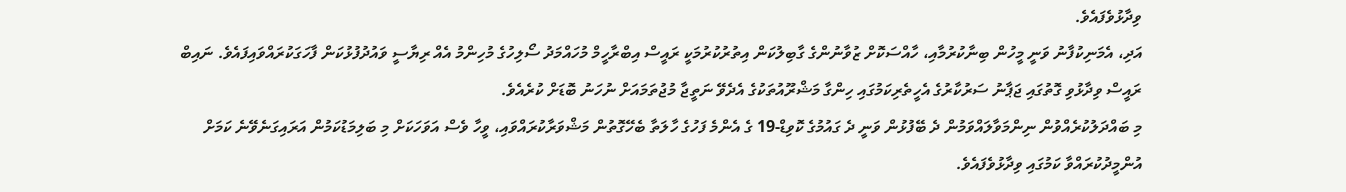ވިދާޅުވެފައެވެ.
އަދި، އެމަނިކުފާނު ވަނީ މީހުން ބިނާކުރުމާއި، ހާއްސަކޮށް ޒުވާނުންގެ ގާބިލުކަން އިތުރުކުރުމަކީ ރައީސް އިބްރާހީމް މުހައްމަދު ސޯލިހުގެ މުހިންމު އެއް ރިޔާސީ ވައުދުފުޅުކަން ފާހަގަކުރައްވައިފައެވެ. ނައިބް ރައީސް ވިދާޅުވި ގޮތުގައި ޖަޕާނު ސަރުކާރުގެ އެހީތެރިކަމުގައި ހިންގާ މަޝްރޫއުތަކުގެ އެދެވޭ ނަތީޖާ މުޖުތަމައަށް ނުހަނު ބޮޑަށް ކުރެއެވެ.
މި ބައްދަލުކުރެއްވުން ނިންމަވާލައްވަމުން ދެ ބޭފުޅުން ވަނީ ދެ ގައުމުގެ ކޮވިޑް-19 ގެ އެންމެ ފަހުގެ ހާލަތާ ބެހޭގޮތުން މަޝްވަރާކުރައްވައި، ވީހާ ވެސް އަވަހަކަށް މި ބަލިމަޑުކަމުން އަރައިގަނެވޭނެ ކަމަށް އުންމީދުކުރައްވާ ކަމުގައި ވިދާޅުވެފައެވެ.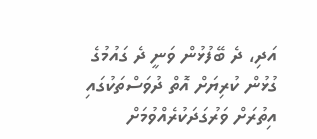އަދި، ދެ ބޭފުޅުން ވަނީ ދެ ގައުމުގެ ގުޅުން ކުރިޔަށް އޮތް ދުވަސްތަކުގައި އިތުރަށް ވަރުގަދަކުރެއްވުމަށް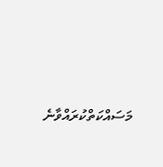މަސައްކަތްކުރައްވާނެ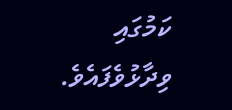ކަމުގައި ވިދާޅުވެފައެވެ.